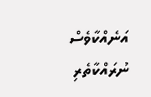އަނެއްކާވެސް ނުރައްކާތެރި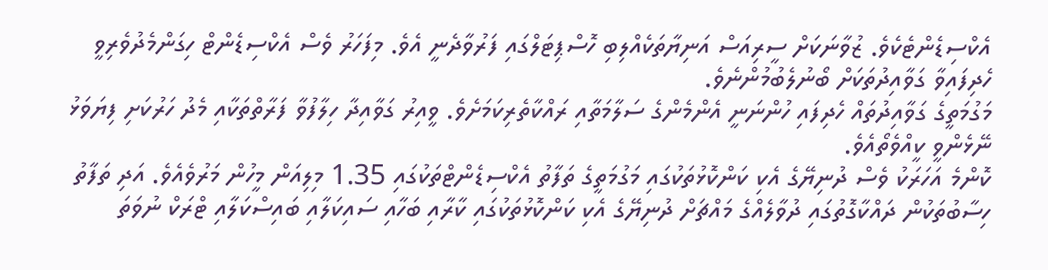އެކްސިޑެންޓެކެވެ. ޒުވާނަކަށް ސީރިއަސް އަނިޔާތަކެއްލިބި ހޮސްޕިޓަލްގައި ފަރުވާދެނީ އެވެ. މިފަހަރު ވެސް އެކްސިޑެންޓް ހިގަންމެދުވެރިވީ ހެދިފައިވާ ގަވާއިދުތަކަށް ބޯނުލެބުމުންނެވެ.
މަގުމަތީގެ ގަވާއިދުތައް ހެދިފައި ހުންނަނީ އެންމެންގެ ސަލާމަތާއި ރައްކާތެރިކަމަށެވެ. ވީއިރު ގަވާއިދާ ހިލާފުވާ ފަރާތްތަކާއި މެދު ހަރުކަށި ފިޔަވަޅު ނޭޅެންވީ ކީއްވެތޯއެވެ.
ކޮންމެ އަހަރަކު ވެސް ދުނިޔޭގެ އެކި ކަންކޮޅުތަކުގައި މަގުމަތީގެ ތަފާތު އެކްސިޑެންޓްތަކުގައި 1.35 މިލިއަން މީހުން މަރުވެއެވެ. އަދި ތަފާތު ހިސާބުތަކުން ދައްކާގޮތުގައި ދުވާލެއްގެ މައްޗަށް ދުނިޔޭގެ އެކި ކަންކޮޅުތަކުގައި ކާރާއި ބަހާއި ސައިކަލާއި ބައިސްކަލާއި ޓްރަކް ނުވަތަ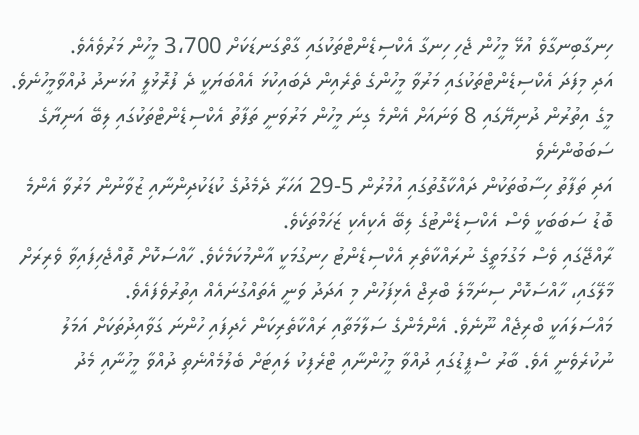ހިނގާބިނގާވެ އުޅޭ މީހުން ޖެހި ހިނގާ އެކްސިޑެންޓްތަކުގައި ގާތްގަނޑަކަށް 3،700 މީހުން މަރުވެއެވެ.
އަދި މިފަދަ އެކްސިޑެންޓްތަކުގައި މަރުވާ މީހުންގެ ތެރެއިން ދެބައިކުޅަ އެއްބަޔަކީ ދެ ފުރޮޅުލީ އުޅަނދު ދުއްވާމީހުނެވެ. މީގެ އިތުރުން ދުނިޔޭގައި 8 ވަނައަށް އެންމެ ގިނަ މީހުން މަރުވަނީ ތަފާތު އެކްސިޑެންޓްތަކުގައި ލިބޭ އަނިޔާގެ ސަބަބުންނެވެ
އަދި ތަފާތު ހިސާބުތަކުން ދައްކާގޮތުގައި އުމުރުން 5-29 އަހަރާ ދެމެދުގެ ކުޑަކުދިންނާއި ޒުވާނުން މަރުވާ އެންމެ ބޮޑު ސަބަބަކީ ވެސް އެކްސިޑެންޓުގެ ލިބޭ އެކިއެކި ޒަހަމްތަކެވެ.
ރާއްޖޭގައި ވެސް މަގުމަތީގެ ނުރައްކާތެރި އެކްސިޑެންޓު ހިނގުމަކީ އާންމުކަމެކެވެ. ހާއްސަކޮށް ތޮއްޖެހިފައިވާ ވެރިރަށް މާލޭގައި، ހާއްސަކޮށް ސިނަމާލެ ބްރިޖް އެޅިފަހުން މި އަދަދު ވަނީ އެތައްގުނައެއް އިތުރުވެފައެވެ.
މައްސަލައަކީ ބްރިޖެއް ނޫނެވެ. އެންމެންގެ ސަލާމަތާއި ރައްކާތެރިކަން ހެދިފައި ހުންނަ ގަވާއިދުތަކަށް އަމަލު ނުކުރެވެނީ އެވެ. ބާރު ސްޕީޑުގައި ދުއްވާ މީހުންނާއި ޓްރެފިކު ލައިޓަށް ބެލުމެއްނެތި ދުއްވާ މީހުނާއި މެދު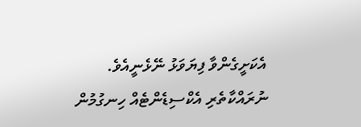އެކަށީގެންވާ ފިޔަވަޅު ނޭޅެނީއެވެ.
ނުރައްކާތެރި އެކްސިޑެންޓެއް ހިނގުމުން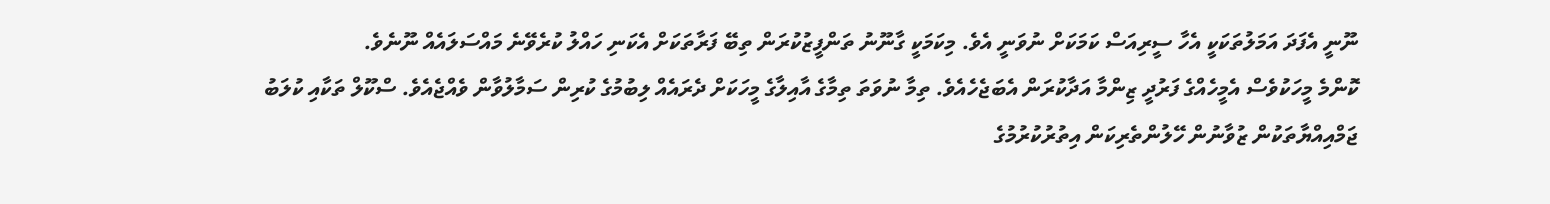ނޫނީ އެފަދަ އަމަލުތަކަކީ އެހާ ސީރިއަސް ކަމަކަށް ނުވަނީ އެވެ. މިކަމަކީ ގާނޫނު ތަންފީޒުކުރަން ތިބޭ ފަރާތަކަށް އެކަނި ހައްލު ކުރެވޭނެ މައްސަލައެއް ނޫނެވެ.
ކޮންމެ މީހަކުވެސް އެމީހެއްގެ ފަރުދީ ޒިންމާ އަދާކުރަން އެބަޖެހެއެވެ. ތިމާ ނުވަތަ ތިމާގެ އާއިލާގެ މީހަކަށް ދެރައެއް ލިބުމުގެ ކުރިން ސަމާލުވާން ވެއްޖެއެވެ. ސްކޫލް ތަކާއި ކުލަބު ޖަމްއިއްޔާތަކުން ޒުވާނުން ހޭލުންތެރިކަން އިތުރުކުރުމުގެ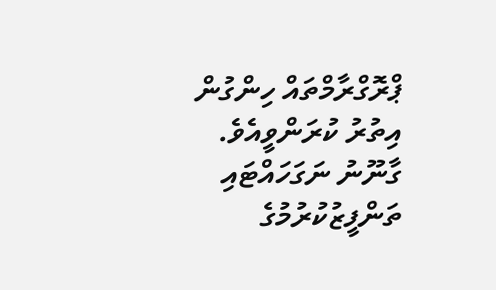ޕްރޮގްރާމްތައް ހިންގުން އިތުރު ކުރަންވީއެވެ. ގާނޫނު ނަގަހައްޓައި ތަންފީޒުކުރުމުގެ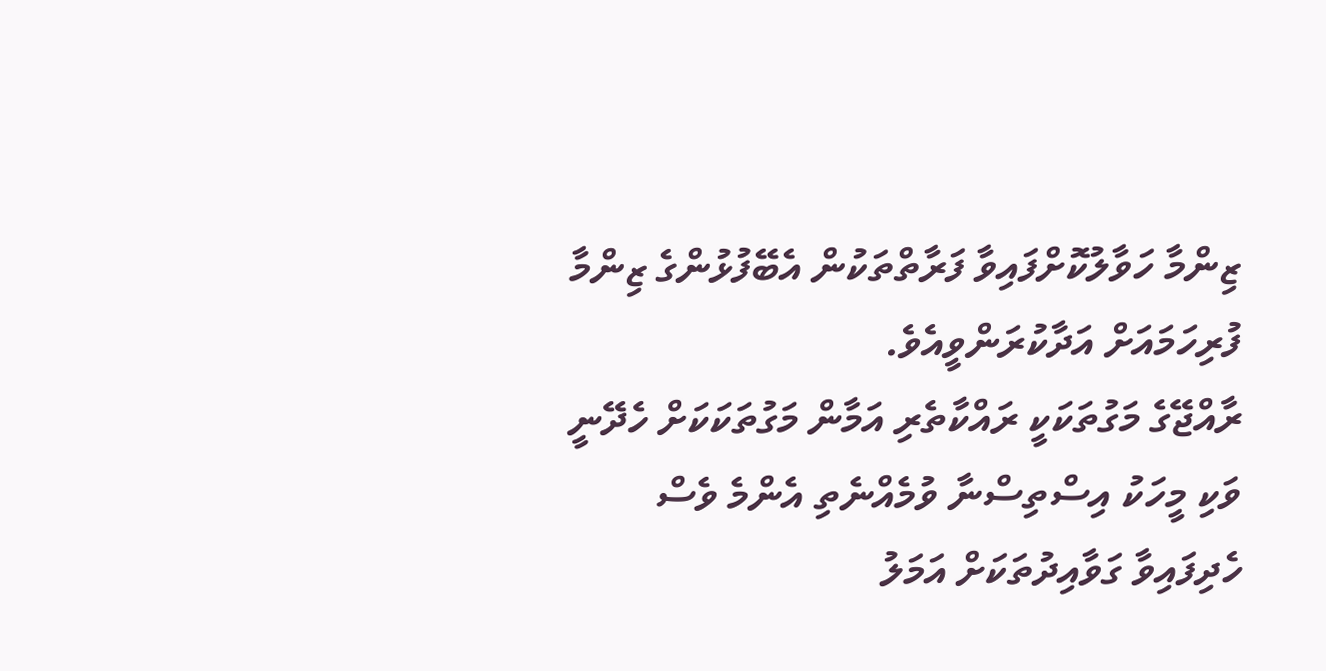ޒިންމާ ހަވާލުކޮށްފައިވާ ފަރާތްތަކުން އެބޭފުޅުންގެ ޒިންމާ ފުރިހަމައަށް އަދާކުރަންވީއެވެ.
ރާއްޖޭގެ މަގުތަކަކީ ރައްކާތެރި އަމާން މަގުތަކަކަށް ހެދޭނީ ވަކި މީހަކު އިސްތިސްނާ ވުމެއްނެތި އެންމެ ވެސް ހެދިފައިވާ ގަވާއިދުތަކަށް އަމަލު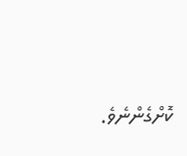ކޮށްގެންނެވެ.